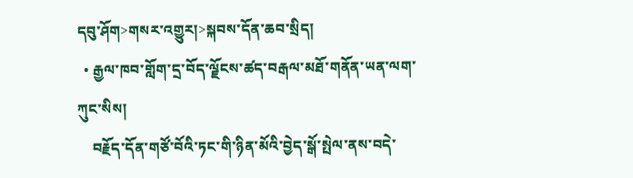དབུ་ཤོག>གསར་འགྱུར།>སྐབས་དོན་ཆབ་སྲིད།
  • རྒྱལ་ཁབ་གློག་དྲ་བོད་ལྗོངས་ཚད་བརྒལ་མཐོ་གནོན་ཡན་ལག་ཀུང་སིས།
    བརྗོད་དོན་གཙོ་བོའི་ཏང་གི་ཉིན་མོའི་བྱེད་སྒོ་སྤེལ་ནས་བདེ་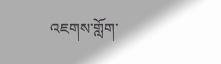འཇགས་གློག་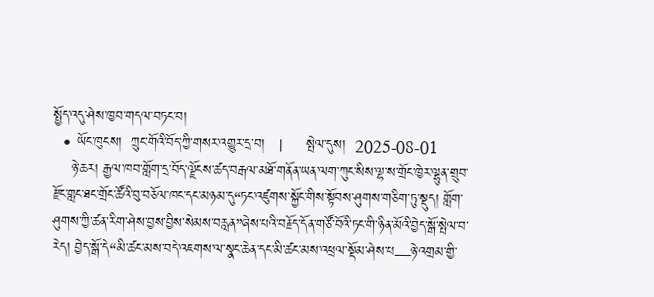སྤྱོད་འདུ་ཤེས་ཁྱབ་གདལ་བཏང་བ།
  • ཡོང་ཁུངས།  ཀྲུང་གོའི་བོད་ཀྱི་གསར་འགྱུར་དྲ་བ།   |     སྤེལ་དུས།  2025-08-01
    ཉེ་ཆར། རྒྱལ་ཁབ་གློག་དྲ་བོད་ལྗོངས་ཚད་བརྒལ་མཐོ་གནོན་ཡན་ལག་ཀུང་སིས་ལྷ་ས་གྲོང་ཁྱེར་ལྷུན་གྲུབ་རྫོང་གླང་ཐང་གྲོང་ཚོའི་བུ་བཅོལ་ཁང་དང་མཉམ་དུ“ཏང་འཛུགས་སྐྱོང་གིས་སྟོབས་ཤུགས་གཅིག་ཏུ་སྡུད། གློག་ཤུགས་ཀྱི་ཚན་རིག་ཤེས་བྱས་བྱིས་སེམས་བརླན”ཞེས་པའི་བརྗོད་དོན་གཙོ་བོའི་ཏང་གི་ཉིན་མོའི་བྱེད་སྒོ་སྤེལ་བ་རེད། བྱེད་སྒོ་དེ“མི་ཚང་མས་བདེ་འཇགས་ལ་སྣང་ཆེན་དང་མི་ཚང་མས་འཕྲལ་སྡོམ་ཤེས་པ—ཉེ་འགྲམ་གྱི་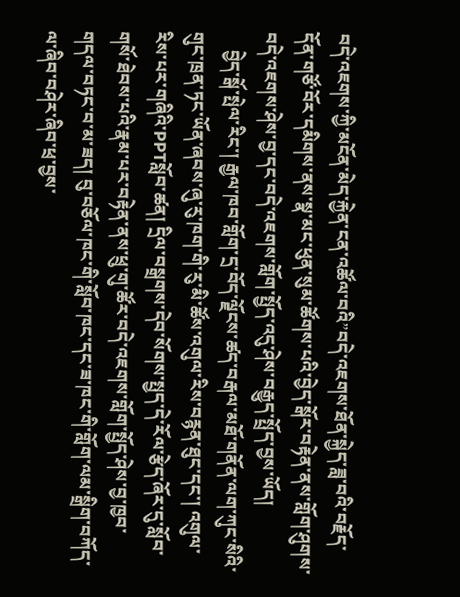བདེ་འཇགས་ཀྱི་མངོན་མེད་རྐྱེན་ངན་འཚོལ་བའི”བདེ་འཇགས་ཐོན་སྐྱེད་ཟླ་བའི་བརྗོད་དོན་གཙོ་བོར་དམིགས་ནས་སྣ་མང་ཕུན་སུམ་ཚོགས་པའི་བྱེད་སྒོར་བརྟེན་ནས་གློག་ཤུགས་བདེ་འཇགས་ཤེས་བྱ་དང་བདེ་འཇགས་གློག་སྤྱོད་འདུ་ཤེས་བརྒྱུད་སྤྲོད་བྱས་ཡོད།
    བྱེད་སྒོ་སྤེལ་རིང་། རྒྱལ་ཁབ་གློག་དྲ་བོད་ལྗོངས་ཚད་བརྒལ་མཐོ་གནོན་ལག་ཀུང་སིའི་གུང་ཁྲན་ཏང་ཡོན་ཞབས་ཞུ་རུ་ཁག་གི་རུ་མི་ཚོས་འགུལ་རིས་བརྙན་ཐུང་དང་། འགུལ་རིས་པར་གཞིའི་PPTསློབ་ཚན། དྲིལ་བསྒྲགས་དེབ་སོགས་སྤྱད་དེ་རོལ་རྩེད་ཞོར་དུ་སློབ་གསོ་ཐེབས་པའི་རྣམ་པར་བརྟེན་ནས་ཕྲུ་གུ་ཚོར་བདེ་འཇགས་གློག་སྤྱོད་ཤེས་བྱ་ཁྱབ་གདལ་བཏང་བ་མ་ཟད། བུ་བཅོལ་ཁང་གི་སློབ་ཁང་དང་ཟ་ཁང་གི་གློག་ལམ་སྒྲིག་བཀོད་ལ་ཞིབ་བཤེར་ཞིབ་ཕྲ་བྱས་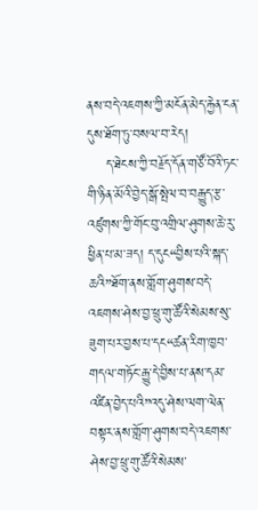ནས་བདེ་འཇགས་ཀྱི་མངོན་མེད་རྐྱེན་ངན་དུས་ཐོག་ཏུ་བསལ་བ་རེད།
    ད་ཐེངས་ཀྱི་བརྗོད་དོན་གཙོ་བོའི་ཏང་གི་ཉིན་མོའི་བྱེད་སྒོ་སྤེལ་བ་བརྒྱུད་རྩ་འཛུགས་ཀྱི་གོང་བུ་འགྲིལ་ཤུགས་ཆེ་རུ་ཕྱིན་པ་མ་ཟད། ད་དུང“བྱིས་པའི་སྐད་ཆའི”ཐོག་ནས་གློག་ཤུགས་བདེ་འཇགས་ཤེས་བྱ་ཕྲུ་གུ་ཚོའི་སེམས་སུ་ཟུག་པར་བྱས་པ་དང“ཚན་རིག་ཁྱབ་གདལ་གཏོང་རྒྱུ་དེ་བྱིས་པ་ནས་དམ་འཛིན་བྱེད་པའི”འདུ་ཤེས་ལག་ལེན་བསྟར་ནས་གློག་ཤུགས་བདེ་འཇགས་ཤེས་བྱ་ཕྲུ་གུ་ཚོའི་སེམས་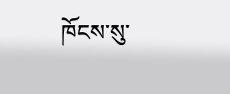ཁོངས་སུ་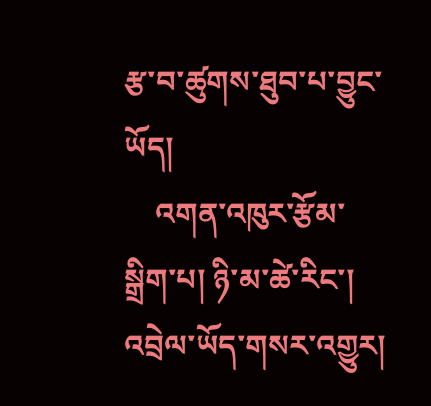རྩ་བ་ཚུགས་ཐུབ་པ་བྱུང་ཡོད།
    འགན་འཁུར་རྩོམ་སྒྲིག་པ། ཉི་མ་ཚེ་རིང་།
འབྲེལ་ཡོད་གསར་འགྱུར།